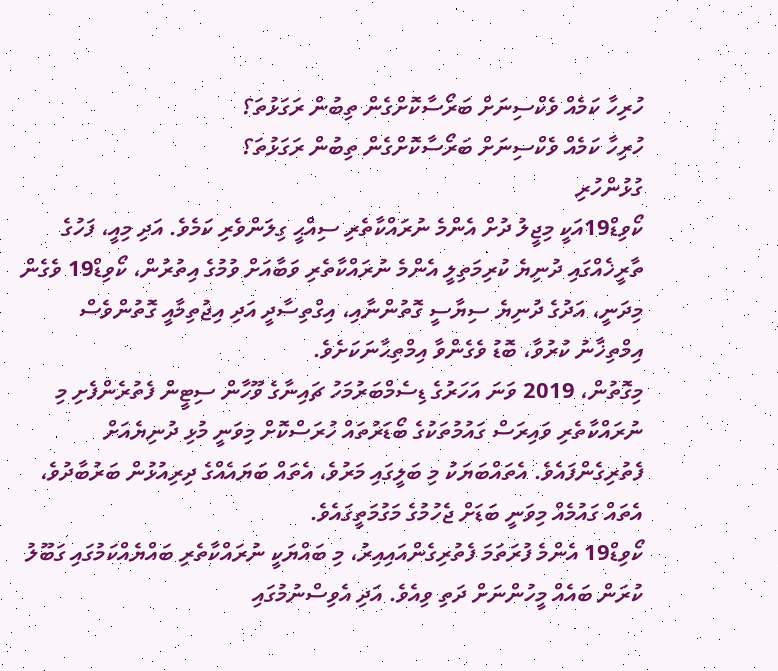ހުރިހާ ކަމެއް ވެކްސިނަށް ބަރޯސާކޮށްގެން ތިބުން ރަގަޅުތަ؟
ހުރިހާ ކަމެއް ވެކްސިނަށް ބަރޯސާކޮށްގެން ތިބުން ރަގަޅުތަ؟
ގުޅުންހުރި
ކޯވިޑް19އަކީ މިޖީލު ދުށް އެންމެ ނުރައްކާތެރި ސިއްޙީ ގިލަންވެރި ކަމެވެ. އަދި މިއީ، ފަހުގެ ތާރީޚެއްގައި ދުނިޔެ ކުރިމަތިލީ އެންމެ ނުރައްކާތެރި ވަބާއަށް ވުމުގެ އިތުރުން، ކޯވިޑް19 ވެގެން މިދަނީ، އަދުގެ ދުނިޔެ ސިޔާސީ ގޮތުންނާއި، އިގްތިސާދީ އަދި އިޖުތިމާއީ ގޮތުންވެސް އިމްތިޚާނު ކުރުވާ، ބޮޑު ވެގެންވާ އިމްތިޙާނަކަށެވެ.
މިގޮތުން، 2019 ވަނަ އަހަރުގެ ޑިސެމްބަރުމަހު ޗައިނާގެ ވޫހާން ސިޓީން ފެތުރެންފެށި މި ނުރައްކާތެރި ވައިރަސް ގައުމުތަކުގެ ބޯޑަރުތައް ހުރަސްކޮށް މިވަނީ މުޅި ދުނިޔެއަށް ފެތުރިގެންފައެވެ. އެތައްބަޔަކު މި ބަލީގައި މަރުވެ، އެތައް ބަޔައެއްގެ ދިރިއުޅުން ބަރުބާދުވެ، އެތައް ގައުމެއް މިވަނީ ބަޑަށް ޖެހުމުގެ މަގުމަތީގައެވެ.
ކޯވިޑް19 އެންމެ ފުރަތަމަ ފެތުރިގެންއައިއިރު، މި ބައްޔަކީ ނުރައްކާތެރި ބައްޔެއްކަމުގައި ގަބޫލު ކުރަން ބައެއް މީހުންނަށް ދަތި ވިއެވެ. އަދި އެވިސްނުމުގައި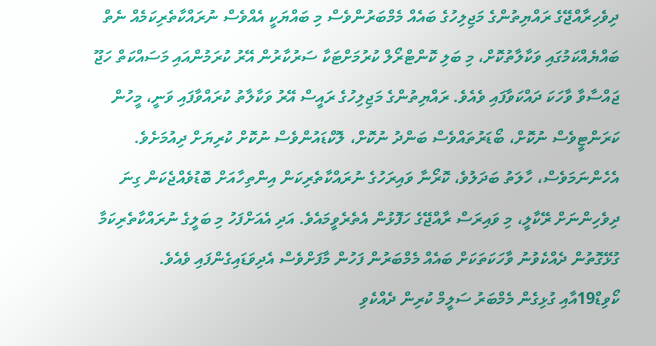ދިވެހިރާއްޖޭގެ ރައްޔިތުންގެ މަޖިލިހުގެ ބައެއް މެމްބަރުންވެސް މި ބައްޔަކީ އެއްވެސް ނުރައްކާތެރިކަމެއް ނެތް ބައްޔެއްކަމުގައި ވަކާލާތުކޮށް، މި ބަލި ކޮންޓްރޯލް ކުރުމަށްޓަކާ ސަރުކާރުން އޭރު ކުރަމުންއައި މަސައްކަތް ހަޖޫ ޖައްސާވާ ވާހަކަ ދައްކަވާފައި ވެއެވެ. ރައްޔިތުންގެ މަޖިލިހުގެ ރައީސް އޭރު ވަކާލާތު ކުރައްވާފައި ވަނީ، މީހުން ކަރަންޓީވެސް ނުކޮށް، ބޯޑަރުތައްވެސް ބަންދު ނުކޮށް، ލޮކްޑައުންވެސް ނުކޮށް ކުރިޔަށް ދިއުމަށެވެ.
އެހެންނަމަވެސް، ހާލަތު ބަދަލުވެ، ކޮރޯނާ ވައިރަހުގެ ނުރައްކާތެރިކަން އިންތިހާއަށް ބޮޑުވެއްޖެކަން ގިނަ ދިވެހިންނަށް ރޭކާލީ، މި ވައިރަސް ރާއްޖޭގެ ހަފޮޅުން އެތެރެވީމައެވެ. އަދި އެއަށްފަހު މި ބަލީގެ ނުރައްކާތެރިކަމާ ގުޅޭގޮތުން ދެއްކެވުނު ވާހަކަތަކަށް ބައެއް މެމްބަރުން ފަހުން މާފަށްވެސް އެދިވަޑައިގެންފައި ވެއެވެ.
ކޯވިޑް19އާއި ގުޅިގެން މެމްބަރު ސަލީމް ކުރިން ދެއްކެވި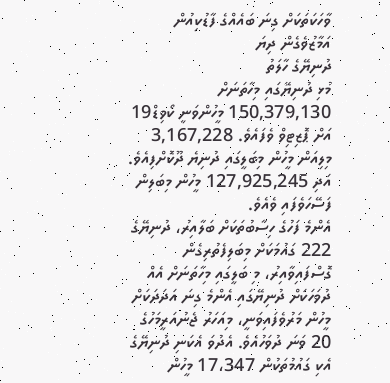ވާހަކަތަކަށް ގިނަ ބައެއްގެ ފާޑުކިއުން އަމާޒުވެގެން ދިޔަ
ދުނިޔޭގެ ހާލަތު
މުޅި ދުނިޔޭގައި މިހާތަނަށް 150,379,130 މީހުންވަނީ ކޯވިޑް19 އަށް ޕޮޒިޓިވް ވެފައެވެ. 3,167,228 މިލިއަން މީހުން މިބަލީގައި ދުނިޔެ ދޫކޮށްފިއެވެ. އަދި 127,925,245 މީހުން މިބަލިން ފަސޭހަވެފައި ވެއެވެ.
އެންމެ ފަހުގެ ހިސާބުތަކަށް ބަލާއިރު، ދުނިޔޭގެ 222 ގައުމަކަށް މިބަލިފެތުރިގެން ގޮސްފައިވާއިރު، މި ބަލީގައި މިހާތަނަށް އެއް ދުވަހަކަށް ދުނިޔޭގައި އެންމެ ގިނަ އަދަދަކަށް މީހުން މަރުވެފައިވަނީ، މިއަހަރު ޖެނުއަރީމަހުގެ 20 ވަނަ ދުވަހުއެވެ. އެދުވަ އެކަނި ދުނިޔޭގެ އެކި ގައުމުތަކުން 17،347 މީހުން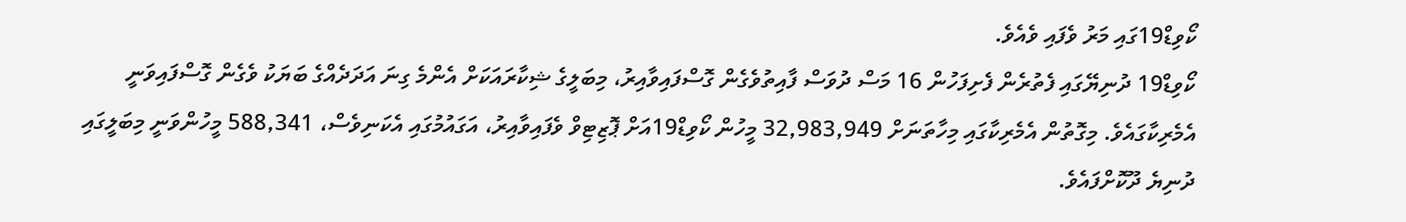ކޯވިޑް19ގައި މަރު ވެފައި ވެއެވެ.
ކޯވިޑް19 ދުނިޔޭގައި ފެތުރެން ފެށިފަހުން 16 މަސް ދުވަސް ފާއިތުވެގެން ގޮސްފައިވާއިރު، މިބަލީގެ ޝިކާރައަކަށް އެންމެ ގިނަ އަދަދެއްގެ ބަޔަކު ވެގެން ގޮސްފައިވަނީ އެމެރިކާގައެވެ. މިގޮތުން އެމެރިކާގައި މިހާތަނަށް 32,983,949 މީހުން ކޯވިޑް19އަށް ޕޮޒިޓިވް ވެފައިވާއިރު، އަގައުމުގައި އެކަނިވެސް، 588,341 މީހުންވަނީ މިބަލީގައި ދުނިޔެ ދޫކޮށްފައެވެ.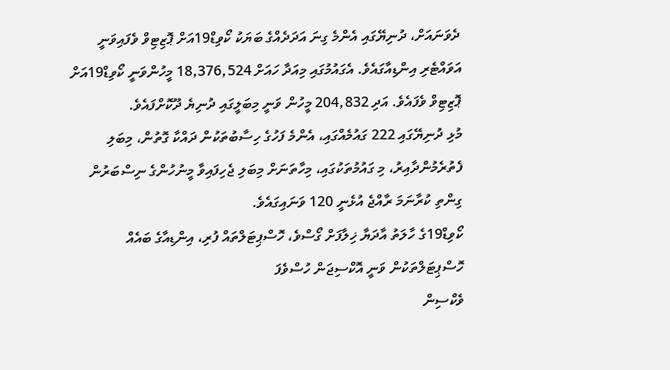ދެވަނައަށް، ދުނިޔޭގައި އެންމެ ގިނަ އަދަދެއްގެ ބަޔަކު ކޯވިޑް19އަށް ޕޮޒިޓިވް ވެފައިވަނީ އަވައްޓެރި އިންޑިއާގައެވެ. އެގައުމުގައި މިއަދާ ހައަށް 18,376,524 މީހުންވަނީ ކޯވިޑް19އަށް ޕޮޒިޓިވް ވެފައެވެ. އަދި 204,832 މީހުން ވަނީ މިބަލީގައި ދުނިޔެ ދޫކޮށްފައެވެ.
މުޅި ދުނިޔޭގައި 222 ގައުމެއްގައި، އެންމެ ފަހުގެ ހިސާބުތަކުން ދައްކާ ގޮތުން، މިބަލި ފެތުރެމުންދާއިރު، މި ގައުމުތަކުގައި، މިހާތަނަށް މިބަލި ޖެހިފައިވާ މީނުހުންގެ ނިސްބަރުން ގިންތި ކުރާނަމަ ރާއްޖެ އުޅެނީ 120 ވަނައިގައެވެ.
ކޯވިޑް19ގެ ހާލަތު އާދަޔާ ޚިލާފަށް ގޯސްވެ، ހޮސްޕިޓަލްތައް ފުރި، އިންޑިއާގެ ބައެއް ހޮސްޕިޓަލްތަކުން ވަނީ އޮކްސިޖަން ހުސްވެފަ
ވެކްސިން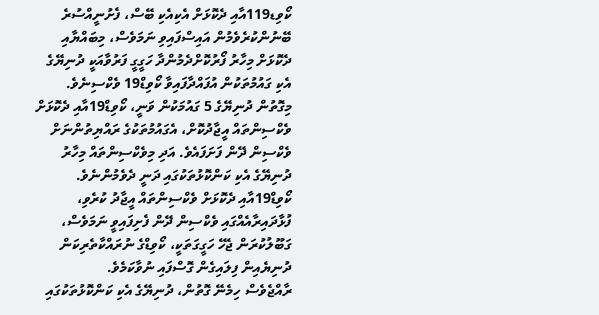ކޯވިޑ119އާއި ދެކޮޅަށް އެކިއެކި ބޭސް، ފެށުނީއްސުރެ ބޭނުންކުރެވެމުން އައިސްފައިވި ނަމަވެސް، މިބައްޔާއި ދެކޮޅަށް މިހާރު ފޯރުކޮށްދެމުންދާ ހަގީގީ ފަރުވާއަކީ ދުނިޔޭގެ އެކި ގައުމުތަކުން އުފައްދާފައިވާ ކޯވިޑް19 ވެކްސިނެވެ.
މިގޮތުން ދުނިޔޭގެ 5 ގައުމަކުން ވަނީ، ކޯވިޑް19އާއި ދެކޮޅަށް ވެކްސިންތައް އީޖާދުކޮށް، އެގައުމުތަކުގެ ރައްޔިތުންނަށް ވެކްސިން ދޭން ފަށަފައެވެ. އަދި މިވެކްސިންތައް މިހާރު ދުނިޔޭގެ އެކި ކަންކޮޅުތަކުގައި ދަނީ ދެވެމުންނެވެ.
ކޯވިޑް19އާއި ދެކޮޅަށް ވެކްސިންތައް އީޖާދު ކުރެވި، ފުޅާދައިރާއެއްގައި ވެކްސިން ދޭން ފެށިފައިވީ ނަމަވެސް، ގަބޫލުކުރަން ޖެހޭ ހަގީގަތަކީ، ކޯވިޑްގެ ނުރައްކާތެރިކަން ދުނިޔެއިން ފިލައިގެން ގޮސްފައި ނުވާކަމެވެ.
ރާއްޖެވެސް ހިމެނޭ ގޮތުން، ދުނިޔޭގެ އެކި ކަންކޮޅުތަކުގައި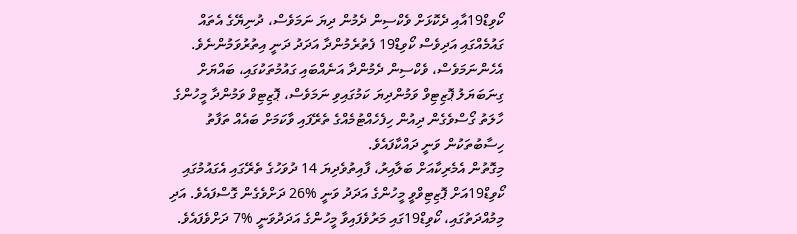ކޯވިޑް19އާއި ދެކޮޅަށް ވެކްސިން ދެމުން ދިޔަ ނަމަވެސް، ދުނިޔޭގެ އެތައް ގައުމެއްގައި އަދިވެސް ކޯވިޑް19 ފެތުރެމުންދާ އަދަދު ދަނީ އިތުރުވަމުންނެވެ. އެހެންނަމަވެސް، ވެކްސިން ދެމުންދާ އަނެއްބައި ގައުމުތަކުގައި، ބައްޔަށް ގިނަބަޔަލު ޕޮޒިޓިވް ވަމުންދިޔަ ކަމުގައިވި ނަމަވެސް، ޕޮޒިޓިވް ވަމުންދާ މީހުންގެ ހާލަތު ގޯސްވެގެން ދިއުން ހިފެހެއްޓުމެއްގެ ތެރޭފައި ވާކަމަށް ބައެއް ތަފާތު ހިސާބުތަކުން ވަނީ ދައްކާފައެވެ.
މިގޮތުން އެމެރިކާއަށް ބަލާއިރު، ފާއިތުވެދިޔަ 14 ދުވަހުގެ ތެރޭގައި އެގައުމުގައި ކޯވިޑް19އަށް ޕޮޒިޓިވްވީ މީހުންގެ އަދަދު ވަނީ %26 ދަށްވެގެން ގޮސްފައެވެ. އަދި މިމުއްދަތުގައި، ކޯވިޑް19ގައި މަރުވެފައިވާ މީހުންގެ އަދަދުވަނީ %7 ދަށްވެފައެވެ.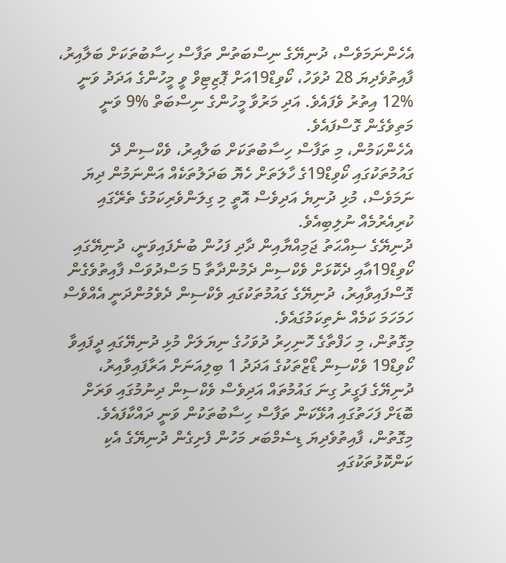އެހެންނަމަވެސް، ދުނިޔޭގެ ނިސްބަތުން ތަފާސް ހިސާބުތަކަށް ބަލާއިރު، ފާއިތުވެދިޔަ 28 ދުވަހު، ކޯވިޑް19އަށް ޕޮޒިޓިވް ވީ މީހުންގެ އަދަދު ވަނީ %12 އިތުރު ވެފައެވެ. އަދި މަރުވާ މީހުންގެ ނިސްބަތް %9 ވަނީ މަތިވެގެން ގޮސްފައެވެ.
އެހެންކަމުން، މި ތަފާސް ހިސާބުތަކަށް ބަލާއިރު، ވެކްސިން ދޭ ގައުމުތަކުގައި ކޯވިޑް19ގެ ހާލަތަށް ހެޔޮ ބަދަލުތަކެއް އަންނަމުން ދިޔަ ނަމަވެސް، މުޅި ދުނިޔެ އަދިވެސް އޮތީ މި ގިލަންވެރިކަމުގެ ތެރޭގައި ކުރިއެރުމެއް ނުލިބިއެވެ.
ދުނިޔޭގެ ސިއްޙަތު ޖަމިއްޔާއިން ދާދި ފަހުން ބުނެފައިވަނީ، ދުނިޔޭގައި ކޯވިޑް19އާއި ދެކޮޅަށް ވެކްސިން ދެމުންދާތާ 5 މަސްދުވަސް ފާއިތުވެގެން ގޮސްފައިވާއިރު، ދުނިޔޭގެ ގައުމުތަކުގައި ވެކްސިން ދެވެމުންދަނީ އެއްވެސް ހަމަހަމަ ކަމެއް ނެތިކަމުގައެވެ.
މިގޮތުން، މި ހަފްތާގެ ހޮނިހިރު ދުވަހުގެ ނިޔަލަށް މުޅި ދުނިޔޭގައި ދީފައިވާ ކޯވިޑް19 ވެކްސިން ޑޯޒްތަކުގެ އަދަދު 1 ބިލިއަނަށް އަރާފައިވާއިރު، ދުނިޔޭގެ ފަގީރު ގިނަ ގައުމުތައް އަދިވެސް ވެކްސިން ދިނުމުގައި ވަރަށް ބޮޑަށް ފަހަތުގައި އުޅޭކަން ތަފާސް ހިސާބުތަކުން ވަނީ ދައްކާފައެވެ. މިގޮތުން، ފާއިތުވެދިޔަ ޑިސެމްބަރ މަހުން ފެށިގެން ދުނިޔޭގެ އެކި ކަންކޮޅުތަކުގައި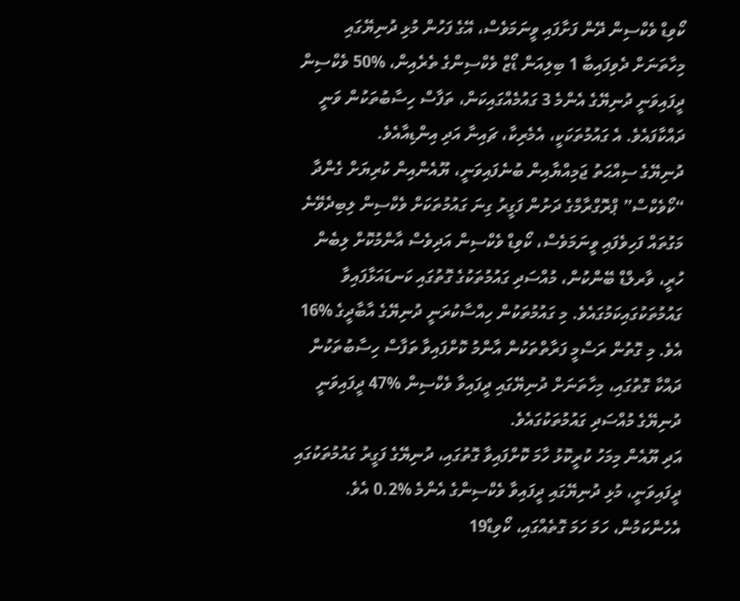ކޯވިޑް ވެކްސިން ދޭން ފަށާފައި ވީނަމަވެސް، އޭގެ ފަހުން މުޅި ދުނިޔޭގައި މިހާތަނަށް ދެވިފައިބާ 1 ބިލިއަން ޑޯޒް ވެކްސިންގެ ތެރެއިން، %50 ވެކްސިން ދީފައިވަނީ ދުނިޔޭގެ އެންމެ 3 ގައުމެއްގައިކަން، ތަފާސް ހިސާބުތަކުން ވަނީ ދައްކާފައެވެ. އެ ގައުމުތަކަކީ، އެމެރިކާ، ޗައިނާ އަދި އިންޑިއާއެވެ.
ދުނިޔޭގެ ސިއްޙަތު ޖަމިއްޔާއިން ބުނެފައިވަނީ، ޔޫއެންއިން ކުރިޔަށް ގެންދާ “ކޯވެކްސް” ޕްރޮގްރާމްގެ ދަށުން ފަގީރު ގިނަ ގައުމުތަކަށް ވެކްސިން ލިބިދެވޭނެ މަގުތައް ފަހިވެފައި ވީނަމަވެސް، ކޯވިޑް ވެކްސިން އަދިވެސް އާންމުކޮށް ލިބެން ހުރީ، ވާރލްޑް ބޭންކުން، މުއްސަދި ގައުމުތަކުގެ ގޮތުގައި ކަނޑައަޅާފައިވާ ގައުމުތަކުގައިކަމުގައެވެ. މި ގައުމުތަކުން ހިއްސާކުރަނީ ދުނިޔޭގެ އާބާދީގެ %16 އެވެ. މި ގޮތުން ރަސްމީ ފަރާތްތަކުން އާންމު ކޮށްފައިވާ ތަފާސް ހިސާބުތަކުން ދައްކާ ގޮތުގައި، މިހާތަނަށް ދުނިޔޭގައި ދީފައިވާ ވެކްސިން %47 ދީފައިވަނީ ދުނިޔޭގެ މުއްސަދި ގައުމުތަކުގައެވެ.
އަދި ޔޫއެން މިމަހު ކުރީކޮޅު ހާމަ ކޮށްފައިވާ ގޮތުގައި، ދުނިޔޭގެ ފަގީރު ގައުމުތަކުގައި ދީފައިވަނީ، މުޅި ދުނިޔޭގައި ދީފައިވާ ވެކްސިންގެ އެންމެ %0.2 އެވެ.
އެހެންކަމުން، ހަމަ ހަމަ ގޮތެއްގައި، ކޯވިޑް19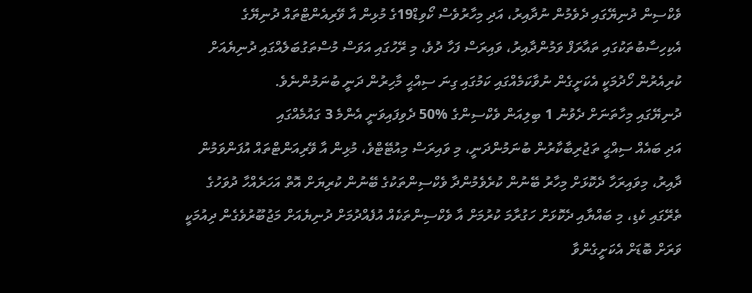ވެކްސިން ދުނިޔޭގައި ދެވެމުން ނުދާއިރު، އަދި މިހާރުވެސް ކޯވިޑް19ގެ މުޅިން އާ ވޭރިއެންޓްތައް ދުނިޔޭގެ އެކިހިސާބުތަކުގައި ތައާރަފް ވަމުންދާއިރު، ވައިރަސް ފަހާ ދުވެ، މި ރޭހުގައި އަވަސް މުސްތަގުބަލެއްގައި ދުނިޔެއަށް ކުރިއެރުން ހޯދުމަކީ އެކަށީގެން ނުވާކަމެއްގައި ކަމުގައި ގިނަ ސިއްޙީ މާހިރުން ދަނީ ބުނަމުންނެވެ.
ދުނިޔޭގައި މިހާތަނަށް ދެވުނު 1 ބިލިއަން ވެކްސިންގެ %50 ދެވިފައިވަނީ އެންމެ 3 ގައުމެއްގައި
އަދި ބައެއް ސިއްޙީ ތަޖުރިބާކާރުން ބުނަމުންދަނީ، މި ވައިރަސް މިއުޓޭޓްވެ، މުޅިން އާ ވޭރިއަންޓްތައް އުފަންވަމުން ދާއިރު، މިވައިރަހާ ދެކޮޅަށް މިހާރު ބޭނުން ކުރެވެމުންދާ ވެކްސިންތަކުގެ ބޭނުން ކުރިޔަށް އޮތް އަހަރެއްހާ ދުވަހުގެ ތެރޭގައި ކެޑި، މި ބައްޔާއި ދެކޮޅަށް ހަގުރާމަ ކުރުމަށް އާ ވެކްސިންތަކެއް އުފެއްދުމަށް ދުނިޔެއަށް މަޖުބޫރުވެގެން ދިއުމަކީ ވަރަށް ބޮޑަށް އެކަށީގެންވާ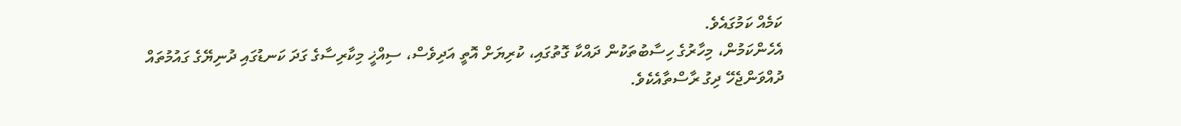ކަމެއް ކަމުގައެވެ.
އެހެންކަމުން، މިހާރުގެ ހިސާބުތަކުން ދައްކާ ގޮތުގައި، ކުރިޔަށް އޮތީ އަދިވެސް، ސިއްޚީ މިކާރިސާގެ ގަދަ ކަނޑުގައި ދުނިޔޭގެ ގައުމުތައް ދުއްވަންޖެހޭ ދިގު ރާސްތާއެކެވެ.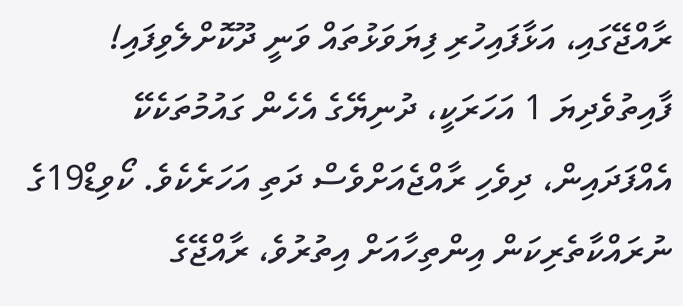ރާއްޖޭގައި، އަޅާފައިހުރި ފިޔަވަޅުތައް ވަނީ ދޫކޮށްލެވިފައި!
ފާއިތުވެދިޔަ 1 އަހަރަކީ، ދުނިޔޭގެ އެހެން ގައުމުތަކެކޭ އެއްފަދައިން، ދިވެހި ރާއްޖެއަށްވެސް ދަތި އަހަރެކެވެ. ކޯވިޑް19ގެ ނުރައްކާތެރިކަން އިންތިހާއަށް އިތުރުވެ، ރާއްޖޭގެ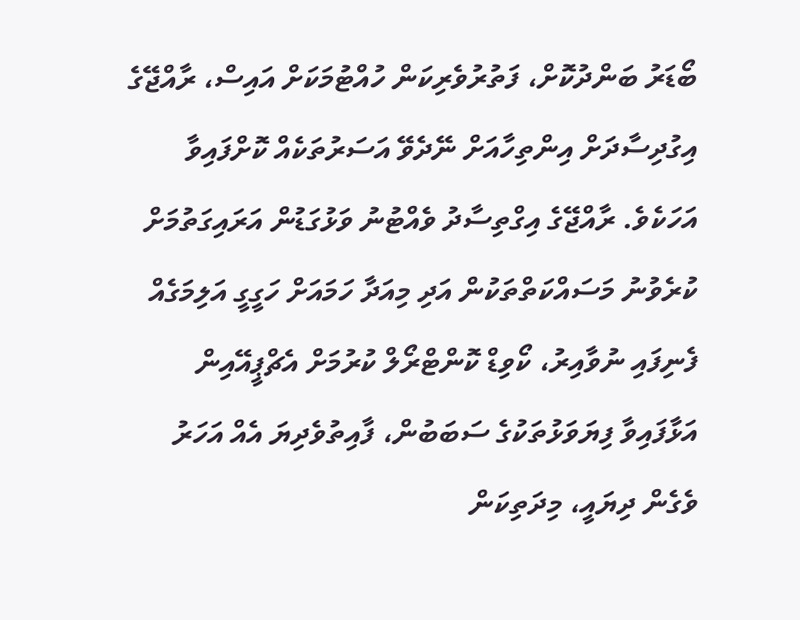ބޯޑަރު ބަންދުކޮށް، ފަތުރުވެރިކަން ހުއްޓުމަކަށް އައިސް، ރާއްޖޭގެ އިގުދިސާދަށް އިންތިހާއަށް ނޭދެވޭ އަސަރުތަކެއް ކޮށްފައިވާ އަހަކެވެ. ރާއްޖޭގެ އިގްތިސާދު ވެއްޓުނު ވަޅުގަޑުން އަރައިގަތުމަށް ކުރެވުނު މަސައްކަތްތަކުން އަދި މިއަދާ ހަމައަށް ހަގީގީ އަލިމަގެއް ފެނިފައި ނުވާއިރު، ކޯވިޑް ކޮންޓްރޯލް ކުރުމަށް އެޗްޕީއޭއިން އަޅާފައިވާ ފިޔަވަޅުތަކުގެ ސަބަބުން، ފާއިތުވެދިޔަ އެއް އަހަރު ވެގެން ދިޔައީ، މިދަތިކަން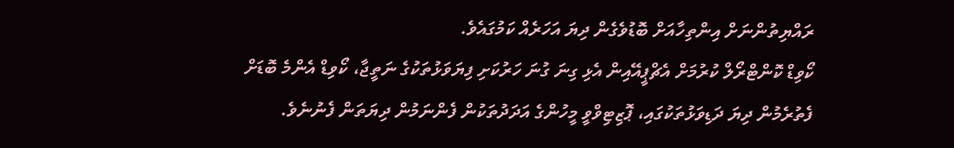ރައްޔިތުންނަށް އިންތިހާއަށް ބޮޑުވެގެން ދިޔަ އަހަރެއް ކަމުގައެވެ.
ކޯވިޑް ކޮންޓްރޯލް ކުރުމަށް އެޗްޕީއޭއިން އެޅި ގިނަ ގުނަ ހަރުކަށި ފިޔަވަޅުތަކުގެ ނަތީޖާ، ކޯވިޑް އެންމެ ބޮޑަށް ފެތުރެމުން ދިޔަ ދަޑިވަޅުތަކުގައި، ޕޮޒިޓިވްވީ މީހުންގެ އަދަދުތަކުން ފެންނަމުން ދިޔަތަން ފެނުނެވެ.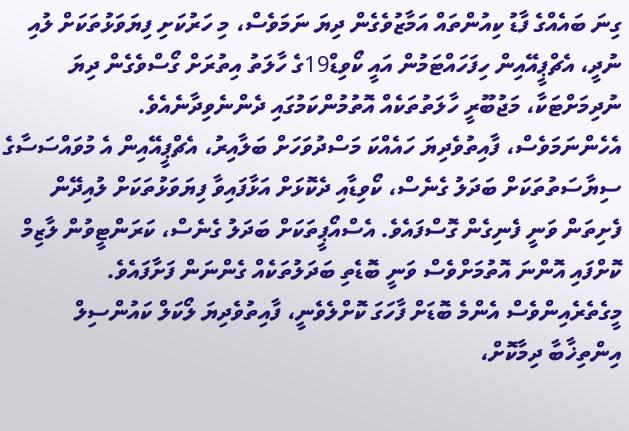ގިނަ ބައެއްގެ ފާޑު ކިއުންތައް އަމާޒުވެގެން ދިޔަ ނަމަވެސް، މި ހަރުކަށި ފިޔަވަޅުތަކަށް ލުއި ނުދީ، އެޗްޕީއޭއިން ހިފަހައްޓަމުން އައީ ކޯވިޑް19ގެ ހާލަތު އިތުރަށް ގޯސްވެގެން ދިޔަ ނުދިމަށްޓަކާ، މަޖުބޫރީ ހާލަތުތަކެއް އޮތުމުންކަމުގައި ދެންނެވިދާނެއެވެ.
އެހެންނަމަވެސް، ފާއިތުވެދިޔަ ހައެއްކަ މަސްދުވަހަށް ބަލާއިރު، އެޗްޕީއޭއިން އެ މުވައްސަސާގެ ސިޔާސަތުތަކަށް ބަދަލު ގެނެސް، ކޯވިޑާއި ދެކޮޅަށް އަޅާފައިވާ ފިޔަވަޅުތަކަށް ލުއިދޭން ފެށިތަން ވަނީ ފެނިގެން ގޮސްފައެވެ. އެސްއޯޕީތަކަށް ބަދަލު ގެނެސް، ކަރަންޓީވުން ލާޒިމް ކޮށްފައި އޮންނަ އޮތުމަށްވެސް ވަނީ ބޮޑެތި ބަދަލުތަކެއް ގެންނަން ފަށާފައެވެ.
މީގެތެރެއިންވެސް އެންމެ ބޮޑަށް ފާހަގަ ކޮށްލެވެނީ، ފާއިތުވެދިޔަ ލޯކަލް ކައުންސިލް އިންތިޚާބާ ދިމާކޮށް،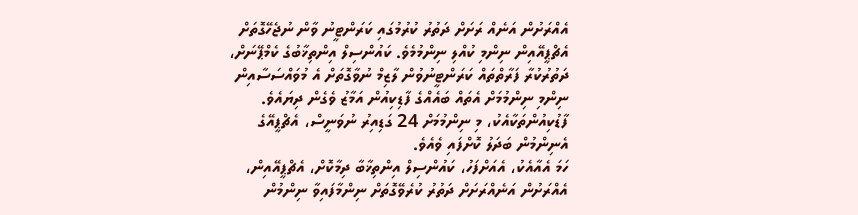އެއްރަށުން އަނެއް ރަށަށް ދަތުރު ކުރުމުގައި ކަރަންޓީނު ވާން ނުޖެހޭގޮތަށް އެޗްޕީއޭއިން ނިންމި ކުއްލި ނިންމުމެވެ. ކައުންސިލް އިންތިޚާބުގެ ކެމްޕޭނަށް، ދަތުރުކުރާ ފަރާތްތައް ކަރަންޓީނުވުން ލާޒިމް ނުވާގޮތަށް އެ މުވައްސަސާއިން ނިންމި ނިންމުމަށް އެތައް ބައެއްގެ ފާޑިކިއުން އަމާޒު ވެގެން ދިޔައެވެ. ފާޑުކިއުންތަކާއެކު، މި ނިންމުމަށް 24 ގަޑިއިރު ނުވަނީސް، އެޗްޕީއޭގެ އެނިންމުން ބަދަލު ކޮށްފައި ވެއެވެ.
ހަމަ އެއާއެކު، އެއަށްފަހު، ކައުންސިލް އިންތިޚާބާ ދިމާކޮށް، އެޗްޕީއޭއިން، އެއްރަށުން އަނެއްރަށަށް ދަތުރު ކުރެވޭގޮތަށް ނިންމާފައިވާ ނިންމުން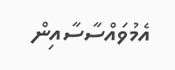އެމުވައްސާސާއިން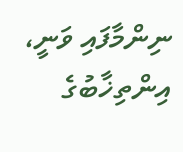ނިންމާފައި ވަނީ، އިންތިޚާބުގެ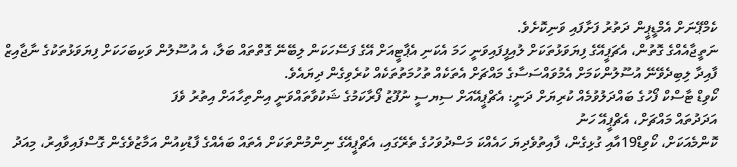ކެމްޕޭނަށް އެމްޑީޕީން ދަތުރު ފަށާފައި ވަނިކޮށެވެ.
ނަތީޖާއެއްގެ ގޮތުން، އެޗަޕީއޭގެ ފިޔަވަޅުތަކަށް ލުއިފީފައިވަނީ ހަމަ އެކަނި އެޕާޓީއަށް އޭގެ ފަސޭހަކަން ލިބޭނޭ ގޮތްތައް ބަލާ، އެ އުސޫލުން ވަކިބަހަކަށް ފިޔަވަޅުތަކުގެ ނާޖާއިޒް ފާއިދާ ލިބިދެވޭނޭ އުސޫލުންކަމަށް އެމުވައްސަސާގެ މައްޗަށް އެތަކެއް ތުހުމަތުތަކެއް ކުރެވިގެން ދިޔައެވެ.
ކޯވިޑް ޓާސްކް ފޯހުގެ ބައްދަލުވުމެއް ކުރިޔަށް ދަނީ: އެޗްޕީއޭއަށް ސިޔސީ ނުފޫޒު ފޯރާކަމުގެ ޝަކުވާތައްވަނީ އިންތިހާއަށް އިތުރު ވެފަ
އަދަދުތައް މައްޗަށް، އެޗްޕީއޭ ހަނު
ކޮންމެއަކަށް، ކޯވިޑް19އާއި ގުޅިގެން، ފާއިތުވެދިޔަ ހައެއްކަ މަސްދުވަހުގެ ތެރޭގައި، އެޗްޕީއޭގެ ނިންމުންތަކަށް އެތައް ބައެއްގެ ފާޑުކިއުން އަމާޒުވެގެން ގޮސްފައިވާއިރު، މިއަދު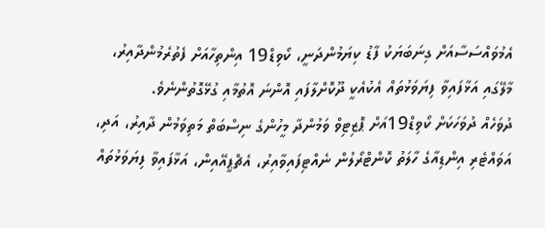އެމުވައްސަސާއަށް ގިނަބަޔަކު ފާޑު ކިޔަމުންދަނީ، ކޯވިޑް19 އިންތިހާއަށް ފެތުރެމުންދާއިރު، މާލޭގައި އަޅާފައިވާ ފިޔަވަޅުތައް އެކުއެކީ ދޫކޮށްލާފައި އޮންނަ އޮތުމާއި ގުޅޭގޮތުންނެވެ.
ދުވަހެއް ދުވަހަކަށް ކޯވިޑް19އަށް ޕޮޒިޓިވް ވަމުންދާ މީހުންގެ ނިސްބަތް މަތިވަމުން ދާއިރު، އަދި، އަވައްޓެރި އިންޑިއާގެ ހާލަތު ކޮންޓްރޯލުން ނެއްޓިފައިވާއިރު، އެޗްޕީއޭއިން، އަޅާފައިވާ ފިޔަވަޅުތައް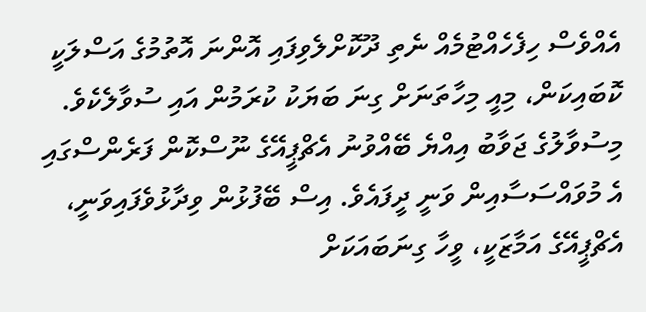އެއްވެސް ހިފެހެއްޓުމެއް ނެތި ދޫކޮށްލެވިފައި އޮންނަ އޮތުމުގެ އަސްލަކީ ކޮބައިކަން، މިއީ މިހާތަނަށް ގިނަ ބަޔަކު ކުރަމުން އައި ސުވާލެކެވެ.
މިސުވާލުގެ ޖަވާބު އިއްޔެ ބޭއްވުނު އެޗްޕީއޭގެ ނޫސްކޮން ފަރެންސްގައި އެ މުވައްސަސާއިން ވަނީ ދީފައެވެ. އިސް ބޭފުޅުން ވިދާޅުވެފައިވަނީ، އެޗްޕީއޭގެ އަމާޒަކީ، ވީހާ ގިނަބައަކަށް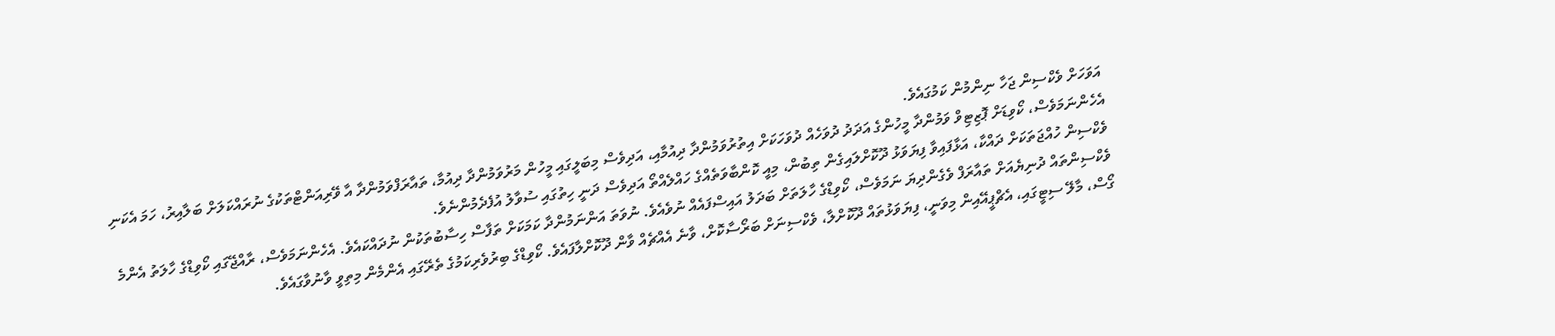އަވަހަށް ވެކްސިން ޖަހާ ނިންމުން ކަމުގައެވެ.
އެހެންނަމަވެސް، ކޯވިޑަށް ޕޮޒިޓިވް ވަމުންދާ މީހުންގެ އަދަދު ދުވަހެއް ދުވަހަކަށް އިތުރުވަމުންދާ ދިއުމާއި، އަދިވެސް މިބަލީގައި މީހުން މަރުވަމުންދާ ދިއުމާ، ތައާރަފްވަމުންދާ އާ ވޭރިއަންޓްތަކުގެ ނުރައްކަލަށް ބަލާއިރު، ހަމަ އެކަނި ވެކްސިން ހުއްޖަތަކަށް ދައްކާ، އަޅާފައިވާ ފިޔަވަޅު ދޫކޮށްލައިގެން ތިބުން، މިއީ ކޮންބާވަތެއްގެ ހައްލެއްތޯ އަދިވެސް ދަނީ ހިތުގައި ސުވާލު އުފެދެމުންނެވެ.
ވެކްސިންތައް ދުނިޔެއަށް ތައާރަފް ވެގެންދިޔަ ނަމަވެސް، ކޯވިޑްގެ ހާލަތަށް ބަދަލު އައިސްފައެއް ނުވެއެވެ. ނުވަތަ އަންނަމުންދާ ކަމަކަށް ތަފާސް ހިސާބުތަކުން ނުދައްކައެވެ. އެހެންނަމަވެސް، ރާއްޖޭގައި ކޯވިޑްގެ ހާލަތު އެންމެ ގޯސް، މާލޭ ސިޓީގައި، އެޗްޕީއޭއިން މިވަނީ، ފިޔަވަޅުތައް ދޫކޮށްލާ، ވެކްސިނަށް ބަރޯސާކޮށް، ވާނެ އެއްޗެއް ވާން ދޫކޮށްލާފައެވެ. ކޯވިޑްގެ ބިރުވެރިކަމުގެ ތެރޭގައި އެންމެން މިތިވީ ވާނުވާގައެވެ.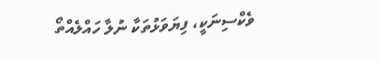ވެކްސިނަކީ، ފިޔަވަޅުތަކާ ނުލާ ހައްލެއްތޯ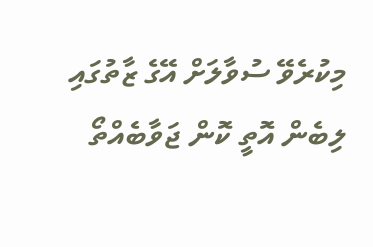މިކުރެވޭ ސުވާލަށް އޭގެ ޒާތުގައި ލިބެން އޮތީ ކޮން ޖަވާބެއްތޯ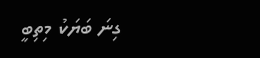ގިނަ ބަޔަކު މިތިބީ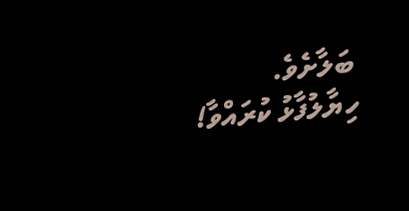ބަލާށެވެ.
ހިޔާލުފާޅު ކުރައްވާ!